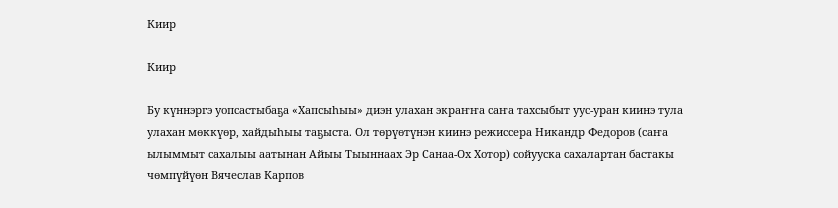Киир

Киир

Бу күннэргэ уопсастыбаҕа «Хапcыһыы» диэн улахан экраҥҥа саҥа тахсыбыт уус-уран киинэ тула улахан мөккүөр, хайдыһыы таҕыста. Ол төрүөтүнэн киинэ режиссера Никандр Федоров (саҥа ылыммыт сахалыы аатынан Айыы Тыыннаах Эр Санаа-Ох Хотор) сойууска сахалартан бастакы чөмпүйүөн Вячеслав Карпов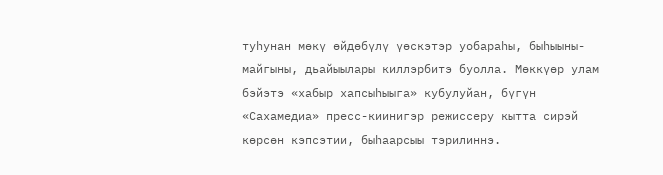туһунан мөкү өйдөбүлү үөскэтэр уобараһы, быһыыны-майгыны, дьайыылары киллэрбитэ буолла. Мөккүөр улам бэйэтэ «хабыр хапсыһыыга» кубулуйан, бүгүн «Сахамедиа» пресс-киинигэр режиссеру кытта сирэй көрсөн кэпсэтии, быһаарсыы тэрилиннэ.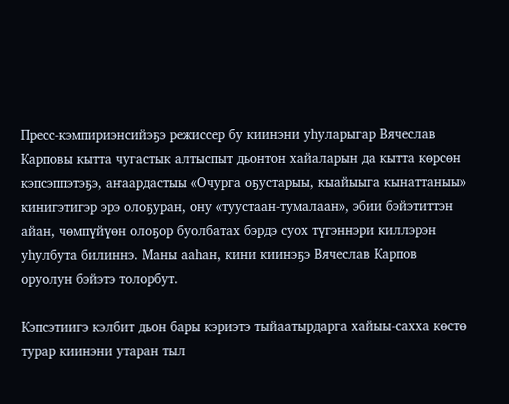Пресс-кэмпириэнсийэҕэ режиссер бу киинэни уһуларыгар Вячеслав Карповы кытта чугастык алтыспыт дьонтон хайаларын да кытта көрсөн кэпсэппэтэҕэ, аҥаардастыы «Очурга оҕустарыы, кыайыыга кынаттаныы» кинигэтигэр эрэ олоҕуран, ону «туустаан-тумалаан», эбии бэйэтиттэн айан, чөмпүйүөн олоҕор буолбатах бэрдэ суох түгэннэри киллэрэн уһулбута билиннэ. Маны ааһан, кини киинэҕэ Вячеслав Карпов оруолун бэйэтэ толорбут.

Кэпсэтиигэ кэлбит дьон бары кэриэтэ тыйаатырдарга хайыы-сахха көстө турар киинэни утаран тыл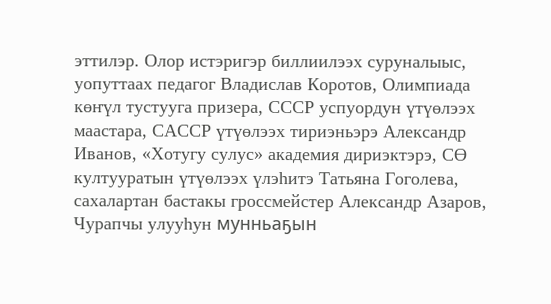эттилэр. Олор истэригэр биллиилээх суруналыыс, уопуттаах педагог Владислав Коротов, Олимпиада көҥүл тустууга призера, СССР успуордун үтүөлээх маастара, САССР үтүөлээх тириэньэрэ Александр Иванов, «Хотугу сулус» академия дириэктэрэ, СӨ култууратын үтүөлээх үлэһитэ Татьяна Гоголева, сахалартан бастакы гроссмейстер Александр Азаров, Чурапчы улууһун мунньаҕын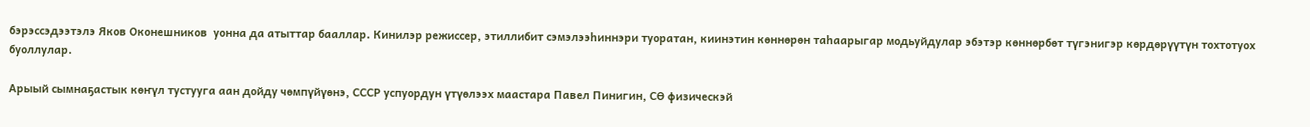бэрэссэдээтэлэ Яков Оконешников  уонна да атыттар бааллар. Кинилэр режиссер, этиллибит сэмэлээһиннэри туоратан, киинэтин көннөрөн таһаарыгар модьуйдулар эбэтэр көннөрбөт түгэнигэр көрдөрүүтүн тохтотуох буоллулар.

Арыый сымнаҕастык көҥүл тустууга аан дойду чөмпүйүөнэ, СССР успуордун үтүөлээх маастара Павел Пинигин, СӨ физическэй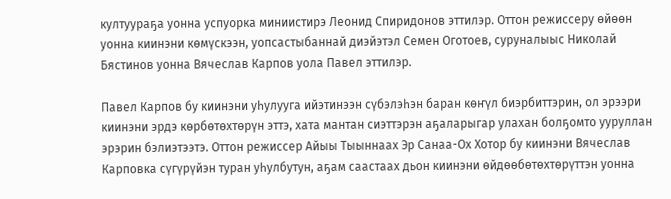култуураҕа уонна успуорка миниистирэ Леонид Спиридонов эттилэр. Оттон режиссеру өйөөн уонна киинэни көмүскээн, уопсастыбаннай диэйэтэл Семен Оготоев, суруналыыс Николай Бястинов уонна Вячеслав Карпов уола Павел эттилэр.

Павел Карпов бу киинэни уһулууга ийэтинээн сүбэлэһэн баран көҥүл биэрбиттэрин, ол эрээри киинэни эрдэ көрбөтөхтөрүн эттэ, хата мантан сиэттэрэн аҕаларыгар улахан болҕомто ууруллан эрэрин бэлиэтээтэ. Оттон режиссер Айыы Тыыннаах Эр Санаа-Ох Хотор бу киинэни Вячеслав Карповка сүгүрүйэн туран уһулбутун, аҕам саастаах дьон киинэни өйдөөбөтөхтөрүттэн уонна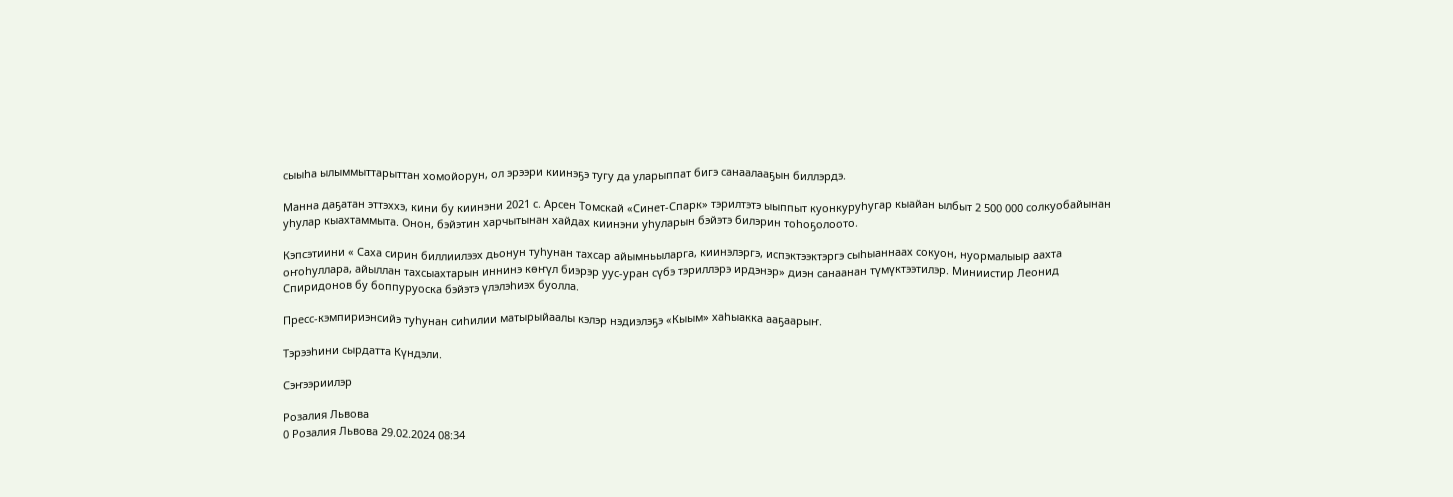сыыһа ылыммыттарыттан хомойорун, ол эрээри киинэҕэ тугу да уларыппат бигэ санаалааҕын биллэрдэ.

Манна даҕатан эттэххэ, кини бу киинэни 2021 с. Арсен Томскай «Синет-Спарк» тэрилтэтэ ыыппыт куонкуруһугар кыайан ылбыт 2 500 000 солкуобайынан уһулар кыахтаммыта. Онон, бэйэтин харчытынан хайдах киинэни уһуларын бэйэтэ билэрин тоһоҕолоото.

Кэпсэтиини « Саха сирин биллиилээх дьонун туһунан тахсар айымньыларга, киинэлэргэ, испэктээктэргэ сыһыаннаах сокуон, нуормалыыр аахта оҥоһуллара, айыллан тахсыахтарын иннинэ көҥүл биэрэр уус-уран сүбэ тэриллэрэ ирдэнэр» диэн санаанан түмүктээтилэр. Миниистир Леонид Спиридонов бу боппуруоска бэйэтэ үлэлэһиэх буолла.

Пресс-кэмпириэнсийэ туһунан сиһилии матырыйаалы кэлэр нэдиэлэҕэ «Кыым» хаһыакка ааҕаарыҥ.

Тэрээһини сырдатта Күндэли.

Сэҥээриилэр

Розалия Львова
0 Розалия Львова 29.02.2024 08:34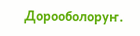Дорооболоруҥ.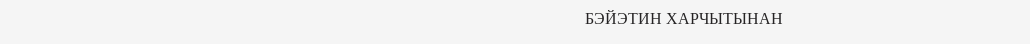БЭЙЭТИН ХАРЧЫТЫНАН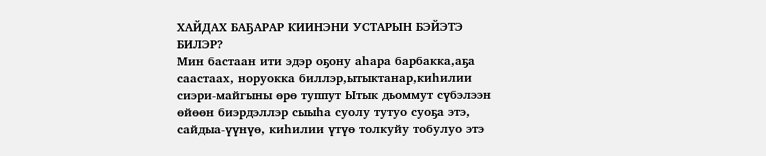ХАЙДАХ БАҔАРАР КИИНЭНИ УСТАРЫН БЭЙЭТЭ БИЛЭР?
Мин бастаан ити эдэр оҕону аһара барбакка,аҕа саастаах, норуокка биллэр,ытыктанар,киһилии сиэри-майгыны өрө туппут Ытык дьоммут сүбэлээн өйөөн биэрдэллэр сыыһа суолу тутуо суоҕа этэ, сайдыа-үүнүө, киһилии үтүө толкуйу тобулуо этэ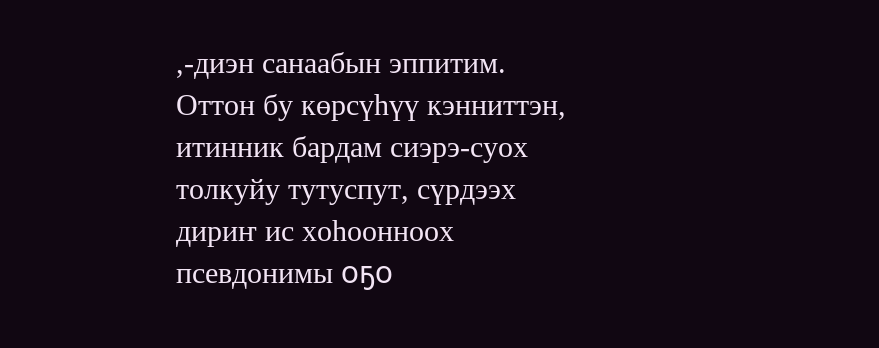,-диэн санаабын эппитим.
Оттон бу көрсүһүү кэнниттэн, итинник бардам сиэрэ-суох толкуйу тутуспут, сүрдээх дириҥ ис хоһоонноох псевдонимы оҕо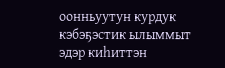оонньуутун курдук кэбэҕэстик ылыммыт эдэр киһиттэн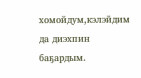хомойдум,кэлэйдим да диэхпин баҕардым.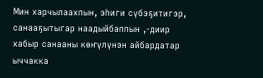Мин харчылаахпын, эһиги сүбэҕитигэр, санааҕытыгар наадыйбаппын ,-диир хабыр санааны көҥүлүнэн айбардатар ыччакка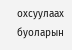охсуулаах буоларын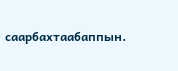саарбахтаабаппын.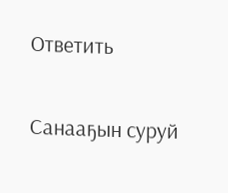Ответить

Санааҕын суруй